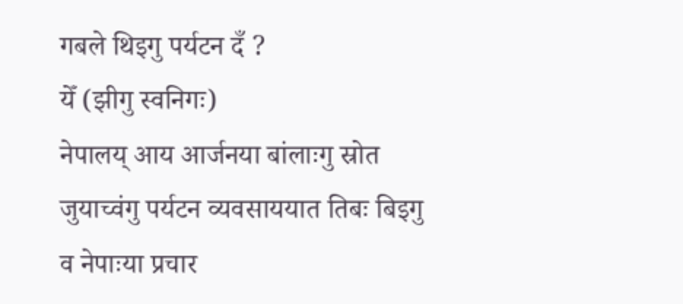गबले थिइगु पर्यटन दँ ?
येँ (झीगु स्वनिगः)
नेपालय् आय आर्जनया बांलाःगु स्रोत जुयाच्वंगु पर्यटन व्यवसाययात तिबः बिइगु व नेपाःया प्रचार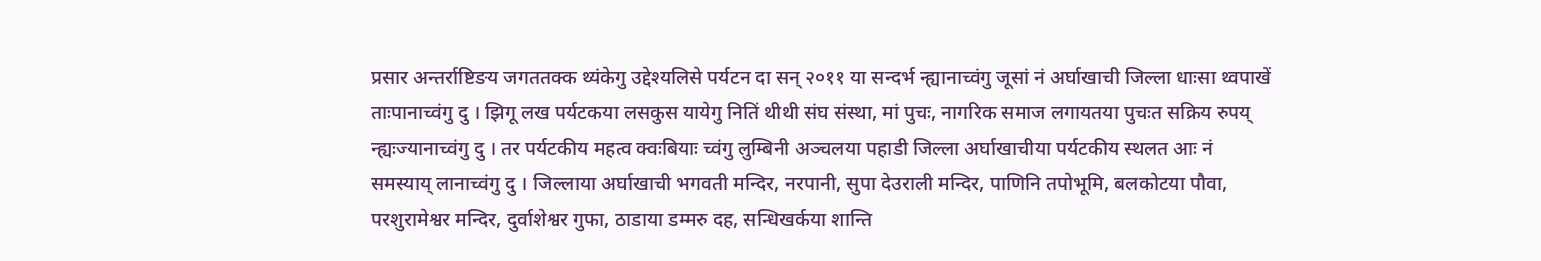प्रसार अन्तर्राष्टिङय जगततक्क थ्यंकेगु उद्देश्यलिसे पर्यटन दा सन् २०११ या सन्दर्भ न्ह्यानाच्वंगु जूसां नं अर्घाखाची जिल्ला धाःसा थ्वपाखें ताःपानाच्वंगु दु । झिगू लख पर्यटकया लसकुस यायेगु नितिं थीथी संघ संस्था, मां पुचः, नागरिक समाज लगायतया पुचःत सक्रिय रुपय् न्ह्यःज्यानाच्वंगु दु । तर पर्यटकीय महत्व क्वःबियाः च्वंगु लुम्बिनी अञ्चलया पहाडी जिल्ला अर्घाखाचीया पर्यटकीय स्थलत आः नं समस्याय् लानाच्वंगु दु । जिल्लाया अर्घाखाची भगवती मन्दिर, नरपानी, सुपा देउराली मन्दिर, पाणिनि तपोभूमि, बलकोटया पौवा, परशुरामेश्वर मन्दिर, दुर्वाशेश्वर गुफा, ठाडाया डम्मरु दह, सन्धिखर्कया शान्ति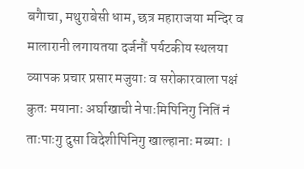बगैाचा, मथुराबेसी धाम, छत्र महाराजया मन्दिर व मालारानी लगायतया दर्जनौं पर्यटकीय स्थलया व्यापक प्रचार प्रसार मजुयाः व सरोकारवाला पक्षं कुतः मयानाः अर्घाखाची नेपाःमिपिनिगु नितिं नं ताःपाःगु दुसा विदेशीपिनिगु खाल्हानाः मब्याः ।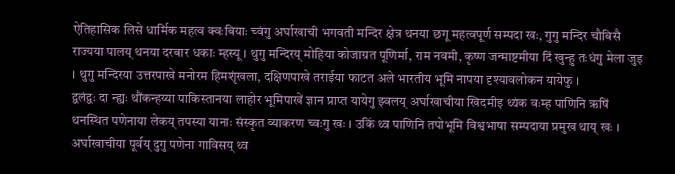ऐतिहासिक लिसे धार्मिक महत्व क्वःबियाः च्वंगु अर्घाखाची भगवती मन्दिर क्षेत्र थनया छगू महत्वपूर्ण सम्पदा खः, गुगु मन्दिर चौबिसै राज्यया पालय् थनया दरबार धकाः म्हस्यू । थुगु मन्दिरय् मोहिया कोजाग्रत पूणिर्मा, राम नवमी, कृष्ण जन्माष्टमीया दिं खुन्हु तःधंगु मेला जुइ । थुगु मन्दिरया उत्तरपाखे मनोरम हिमशृंखला, दक्षिणपाखे तराईया फाटत अले भारतीय भूमि नापया दृश्यावलोकन यायेफु ।
द्वलंद्वः दा न्ह्यः थौंकन्हय्या पाकिस्तानया लाहोर भूमिपाखें ज्ञान प्राप्त यायेगु झ्वलय् अर्घाखाचीया खिदमीइ थ्यंक वःम्ह पाणिनि ऋषिं थनस्थित पणेनाया लेकय् तपस्या यानाः संस्कृत व्याकरण च्वःगु खः । उकिं थ्व पाणिनि तपोभूमि विश्वभाषा सम्पदाया प्रमुख थाय् खः । अर्घाखाचीया पूर्वय् दुगु पणेना गाविसय् थ्व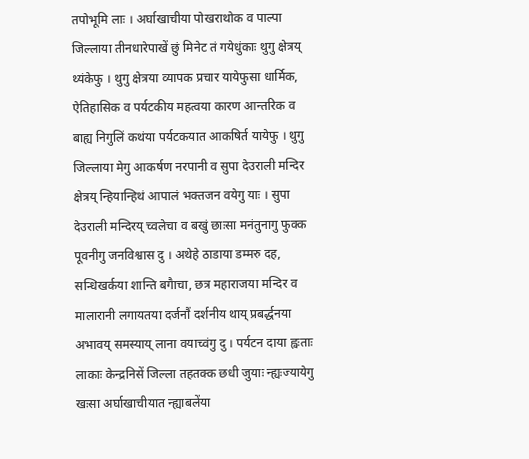तपोभूमि लाः । अर्घाखाचीया पोखराथोक व पाल्पा जिल्लाया तीनधारेपाखें छुं मिनेट तं गयेधुंकाः थुगु क्षेत्रय् थ्यंकेफु । थुगु क्षेत्रया व्यापक प्रचार यायेफुसा धार्मिक, ऐतिहासिक व पर्यटकीय महत्वया कारण आन्तरिक व बाह्य निगुलिं कथंया पर्यटकयात आकषिर्त यायेफु । थुगु जिल्लाया मेगु आकर्षण नरपानी व सुपा देउराली मन्दिर क्षेत्रय् न्हियान्हिथं आपालं भक्तजन वयेगु याः । सुपा देउराली मन्दिरय् च्वलेचा व बखुं छाःसा मनंतुनागु फुक्क पूवनीगु जनविश्वास दु । अथेहे ठाडाया डम्मरु दह, सन्धिखर्कया शान्ति बगैाचा, छत्र महाराजया मन्दिर व मालारानी लगायतया दर्जनौं दर्शनीय थाय् प्रबर्द्धनया अभावय् समस्याय् लाना वयाच्वंगु दु । पर्यटन दाया ह्वःताः लाकाः केन्द्रनिसें जिल्ला तहतक्क छधी जुयाः न्ह्यःज्यायेगु खःसा अर्घाखाचीयात न्ह्याबलेंया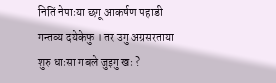नितिं नेपाःया छगू आकर्षण पहाडी गन्तव्य दयेकेफु । तर उगु अग्रसरताया शुरु धाःसा गबले जुइगु खः ?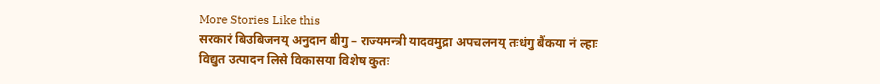More Stories Like this
सरकारं बिउबिजनय् अनुदान बीगु – राज्यमन्त्री यादवमुद्रा अपचलनय् तःधंगु बैंकया नं ल्हाः
विद्युत उत्पादन लिसे विकासया विशेष कुतः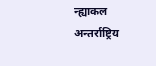न्ह्याकल
अन्तर्राष्ट्रिय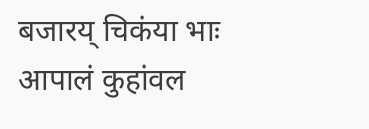बजारय् चिकंया भाः आपालं कुहांवल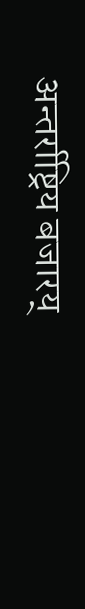अन्तर्राष्ट्रिय बजारय्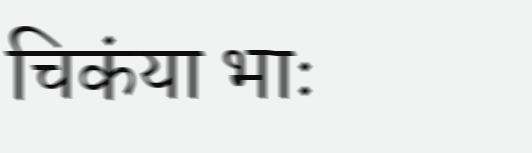चिकंया भाः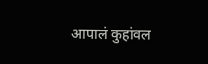आपालं कुहांवल